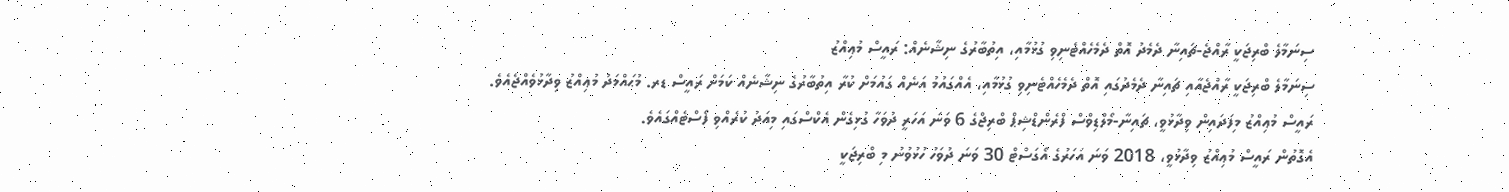ސިނަމާލެ ބްރިޖަކީ ރާއްޖެ-ޗައިނާ ދެމެދު އޮތް ދެމެހެއްޓެނިވި ގުޅުމާއި، އިތުބާރުގެ ނިޝާނެއް: ރައީސް މުޢިއްޒު
ސިނަމާލެ ބްރިޖަކީ ރާއްޖެއާއި ޗައިނާ ދެމެދުގައި އޮތް ދެމެހެއްޓެނިވި ގުޅުމާއި، އެއްގައުމު އަނެއް ގައުމަށް ކުރާ އިތުބާރުގެ ނިޝާނެއް ކަމަށް ރައީސް ޑރ. މުޙައްމަދު މުޢިއްޒު ވިދާޅުވެއްޖެއެވެ.
ރައީސް މުޢިއްޒު މިފަދައިން ވިދާޅުވީ، ޗައިނާ-މޯލްޑިވްސް ފްރެންޑްޝިޕް ބްރިޖްގެ 6 ވަނަ އަހަރީ ދުވަހާ ގުޅިގެން އެކްސްގައި މިއަދު ކުރެއްވި ފޯސްޓެއްގައެވެ.
އެގޮތުން ރައީސް މުޢިއްޒު ވިދާޅުވީ، 2018 ވަނަ އަހަރުގެ އޯގަސްޓް 30 ވަނަ ދުވަހު ހުޅުވުނު މި ބްރިޖަކީ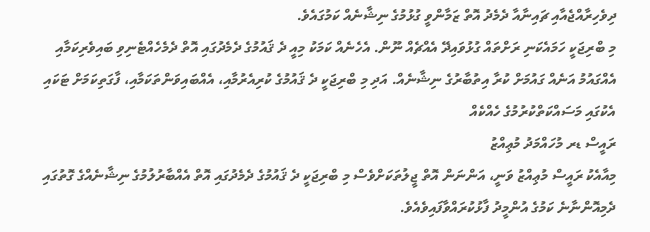ދިވެހިރާއްޖެއާއި ޗައިނާއާ ދެމެދު އޮތް ޒަމާންވީ ގުޅުމުގެ ނިޝާނެއް ކަމުގައެވެ.
މި ބްރިޖަކީ ހަމައެކަނި ރަށްތައް ގުޅުވައިދޭ އެއްޗެއް ނޫން. އެހެނެއް ކަމަކު މިއީ ދެ ޤައުމުގެ ދެމެދުގައި އޮތް ދެމެހެއްޓެނިވި ބައިވެރިކަމާއި އެއްގައުމު އަނެއް ގައުމަށް ކުރާ އިތުބާރުގެ ނިޝާނެއް. އަދި މި ބްރިޖަކީ ދެ ޤައުމުގެ ކުރިއެރުމާއި، އެއްބައިވަންތަކަމާއި، ފާގަތިކަމަށް ޓަކައި އެކުގައި މަސައްކަތްކުރުމުގެ ހެއްކެއް
ރައީސް ޑރ މުހައްމަދު މުޢިއްޒު
މިއާއެކު ރައީސް މުޢިއްޒު ވަނީ، އަންނަން އޮތް ޖީލުތަކަށްވެސް މި ބްރިޖަކީ ދެ ޤައުމުގެ ދެމެދުގައި އޮތް އެއްބާރުލުމުގެ ނިޝާނެއްގެ ގޮތުގައި ދެމިއޮންނާނެ ކަމުގެ އުންމީދު ފާޅުކުރައްވާފައިވެއެވެ.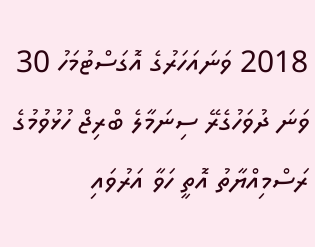2018 ވަނައަހަރުގެ އޮގަސްޓުމަހު 30 ވަނަ ދުވަހުގެރޭ ސިނަމާލެ ބްރިޖް ހުޅުވުމުގެ ރަސްމިއްޔާތު އޮތީ ހަވާ އަރުވައި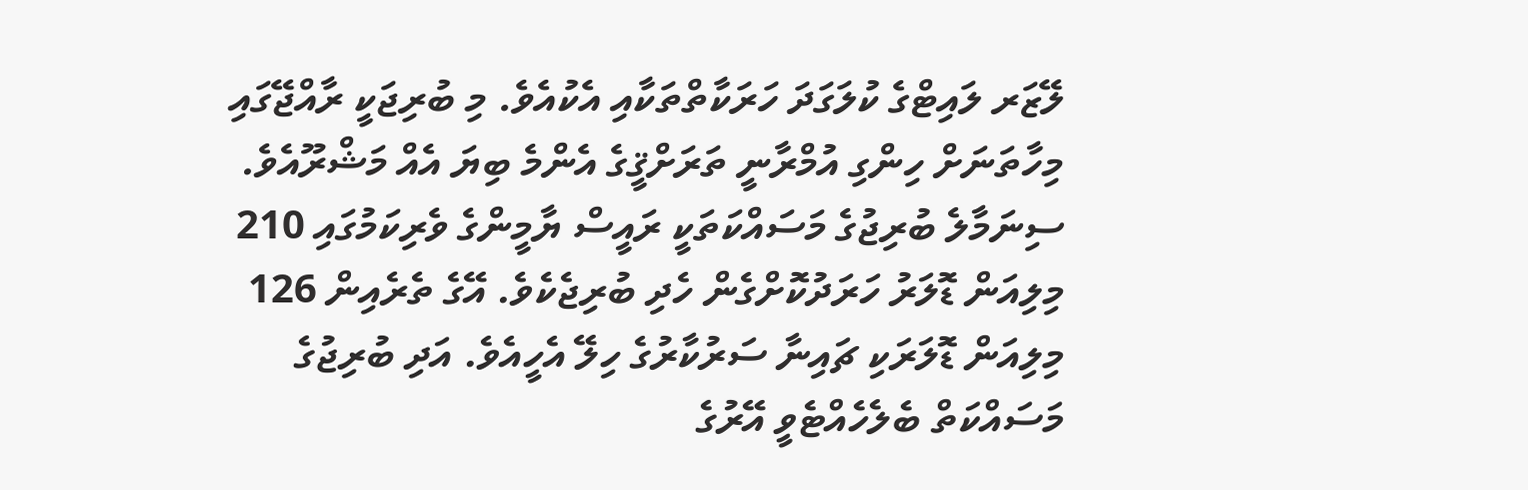ލޭޒަރ ލައިޓްގެ ކުލަގަދަ ހަރަކާތްތަކާއި އެކުއެވެ. މި ބުރިޖަކީ ރާއްޖޭގައި މިހާތަނަށް ހިންގި އުމްރާނީ ތަރަށްޤީގެ އެންމެ ބިޔަ އެއް މަޝްރޫއެވެ.
ސިނަމާލެ ބުރިޖުގެ މަސައްކަތަކީ ރައީސް ޔާމީންގެ ވެރިކަމުގައި 210 މިލިއަން ޑޮލަރު ހަރަދުކޮށްގެން ހެދި ބުރިޖެކެވެ. އޭގެ ތެރެއިން 126 މިލިއަން ޑޮލަރަކި ޗައިނާ ސަރުކާރުގެ ހިލޭ އެހީއެވެ. އަދި ބުރިޖުގެ މަސައްކަތް ބެލެހެއްޓެވީ އޭރުގެ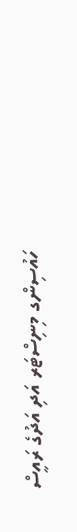ހައުސިންގ މިނިސްޓަރ އަދި އަދުގެ ރައީސް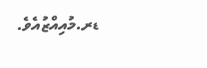ޑރ.މުއިއްޒުއެވެ.